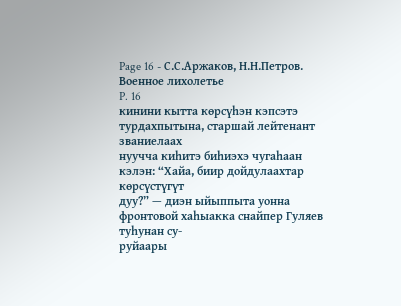Page 16 - С.С.Аржаков, Н.Н.Петров. Военное лихолетье
P. 16
кинини кытта көрсүһэн кэпсэтэ турдахпытына, старшай лейтенант званиелаах
нуучча киһитэ биһиэхэ чугаһаан кэлэн: “Хайа, биир дойдулаахтар көрсүстүгүт
дуу?” — диэн ыйыппыта уонна фронтовой хаһыакка снайпер Гуляев туһунан су-
руйаары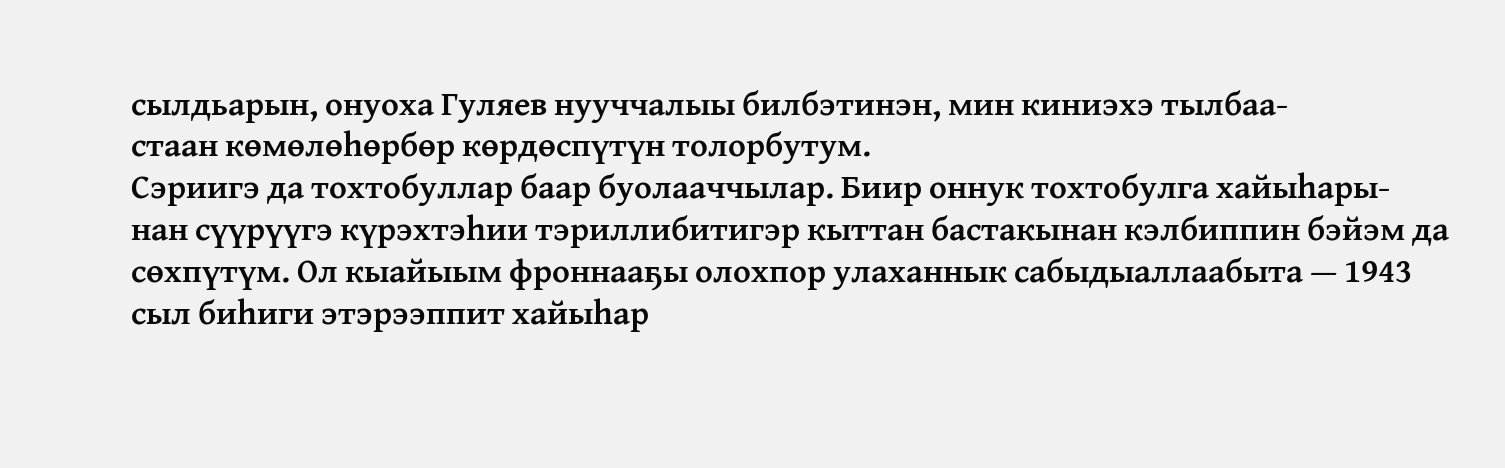сылдьарын, онуоха Гуляев нууччалыы билбэтинэн, мин киниэхэ тылбаа-
стаан көмөлөһөрбөр көрдөспүтүн толорбутум.
Сэриигэ да тохтобуллар баар буолааччылар. Биир оннук тохтобулга хайыһары-
нан сүүрүүгэ күрэхтэһии тэриллибитигэр кыттан бастакынан кэлбиппин бэйэм да
сөхпүтүм. Ол кыайыым фроннааҕы олохпор улаханнык сабыдыаллаабыта — 1943
сыл биһиги этэрээппит хайыһар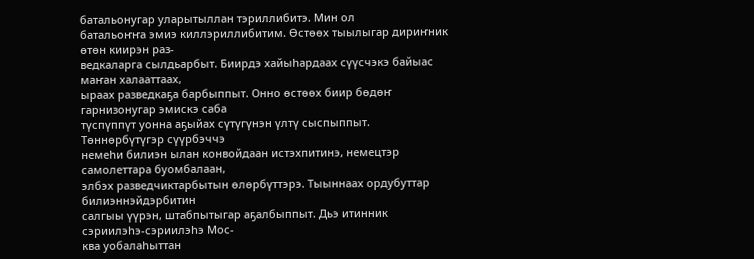батальонугар уларытыллан тэриллибитэ. Мин ол
батальоҥҥа эмиэ киллэриллибитим. Өстөөх тыылыгар дириҥник өтөн киирэн раз-
ведкаларга сылдьарбыт. Биирдэ хайыһардаах сүүсчэкэ байыас маҥан халааттаах,
ыраах разведкаҕа барбыппыт. Онно өстөөх биир бөдөҥ гарнизонугар эмискэ саба
түспүппүт уонна аҕыйах сүтүгүнэн үлтү сыспыппыт. Төннөрбүтүгэр сүүрбэччэ
немеһи билиэн ылан конвойдаан истэхпитинэ, немецтэр самолеттара буомбалаан,
элбэх разведчиктарбытын өлөрбүттэрэ. Тыыннаах ордубуттар билиэннэйдэрбитин
салгыы үүрэн, штабпытыгар аҕалбыппыт. Дьэ итинник сэриилэһэ-сэриилэһэ Мос-
ква уобалаһыттан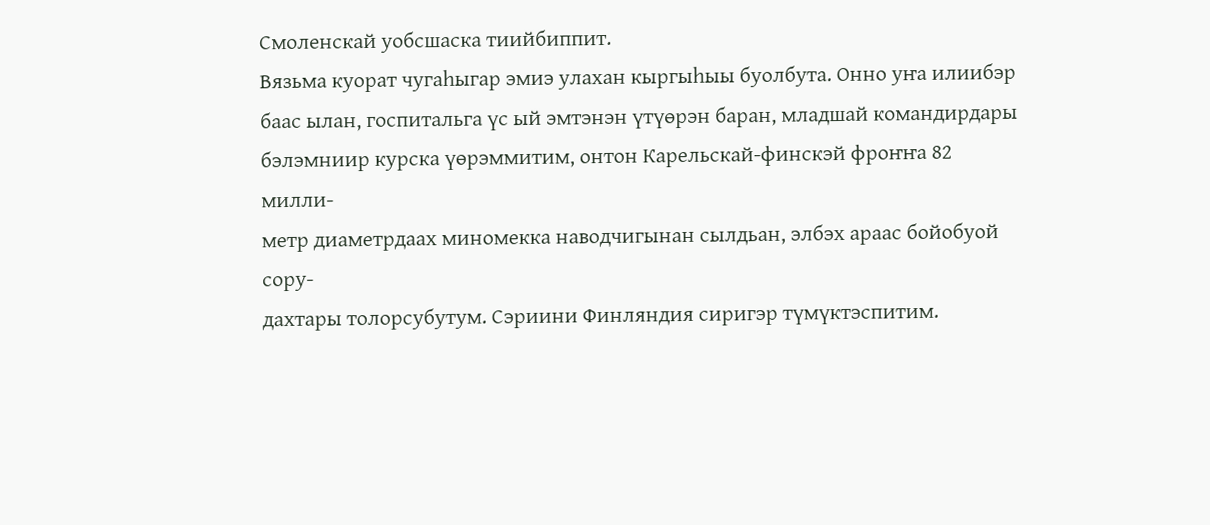Смоленскай уобсшаска тиийбиппит.
Вязьма куорат чугаһыгар эмиэ улахан кыргыһыы буолбута. Онно уҥа илиибэр
баас ылан, госпитальга үс ый эмтэнэн үтүөрэн баран, младшай командирдары
бэлэмниир курска үөрэммитим, онтон Карельскай-финскэй фроҥҥа 82 милли-
метр диаметрдаах миномекка наводчигынан сылдьан, элбэх араас бойобуой сору-
дахтары толорсубутум. Сэриини Финляндия сиригэр түмүктэспитим.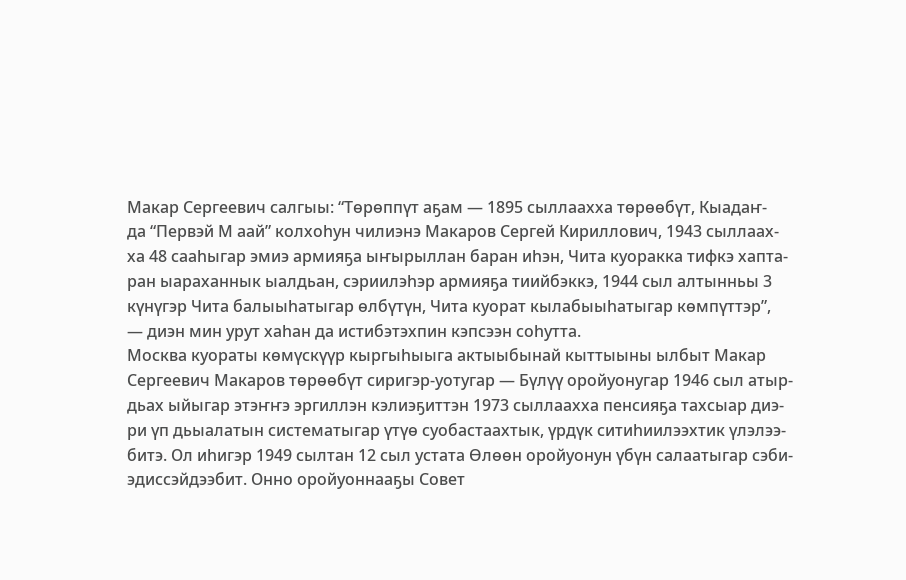Макар Сергеевич салгыы: “Төрөппүт аҕам — 1895 сыллаахха төрөөбүт, Кыадаҥ-
да “Первэй М аай” колхоһун чилиэнэ Макаров Сергей Кириллович, 1943 сыллаах-
ха 48 сааһыгар эмиэ армияҕа ыҥырыллан баран иһэн, Чита куоракка тифкэ хапта-
ран ыараханнык ыалдьан, сэриилэһэр армияҕа тиийбэккэ, 1944 сыл алтынньы 3
күнүгэр Чита балыыһатыгар өлбүтүн, Чита куорат кылабыыһатыгар көмпүттэр”,
— диэн мин урут хаһан да истибэтэхпин кэпсээн соһутта.
Москва куораты көмүскүүр кыргыһыыга актыыбынай кыттыыны ылбыт Макар
Сергеевич Макаров төрөөбүт сиригэр-уотугар — Бүлүү оройуонугар 1946 сыл атыр-
дьах ыйыгар этэҥҥэ эргиллэн кэлиэҕиттэн 1973 сыллаахха пенсияҕа тахсыар диэ-
ри үп дьыалатын систематыгар үтүө суобастаахтык, үрдүк ситиһиилээхтик үлэлээ-
битэ. Ол иһигэр 1949 сылтан 12 сыл устата Өлөөн оройуонун үбүн салаатыгар сэби-
эдиссэйдээбит. Онно оройуоннааҕы Совет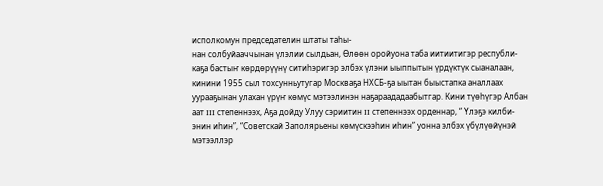исполкомун председателин штаты таһы-
нан солбуйааччынан үлэлии сылдьан, Өлөөн оройуона таба иитиитигэр республи-
каҕа бастыҥ көрдөрүүнү ситиһэригэр элбэх үлэни ыыппытын үрдүктүк сыаналаан,
кинини 1955 сыл тохсунньутугар Москваҕа НХСБ-ҕа ыытан быыстапка аналлаах
уурааҕынан улахан үрүҥ көмүс мэтээлинэн наҕараададаабытгар. Кини түөһүгэр Албан
аат III степеннээх, Аҕа дойду Улуу сэриитин II степеннээх орденнар, “ Үлэҕэ килби-
энин иһин”, “Советскай Заполярьены көмүскээһин иһин” уонна элбэх үбүлүөйүнэй
мэтээллэр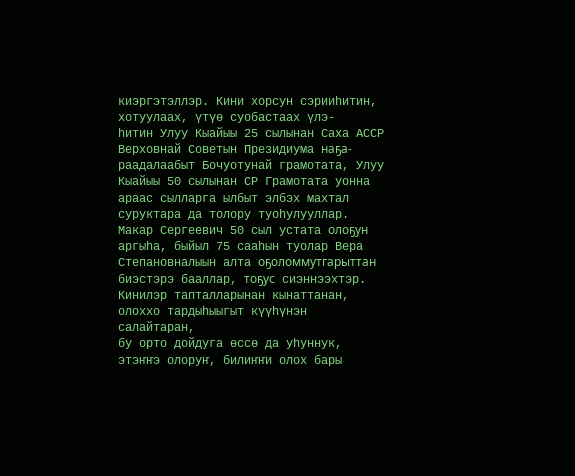киэргэтэллэр. Кини хорсун сэрииһитин, хотуулаах, үтүө суобастаах үлэ-
һитин Улуу Кыайыы 25 сылынан Саха АССР Верховнай Советын Президиума наҕа-
раадалаабыт Бочуотунай грамотата, Улуу Кыайыы 50 сылынан СР Грамотата уонна
араас сылларга ылбыт элбэх махтал суруктара да толору туоһулууллар.
Макар Сергеевич 50 сыл устата олоҕун аргыһа, быйыл 75 сааһын туолар Вера
Степановналыын алта оҕоломмутгарыттан биэстэрэ бааллар, тоҕус сиэннээхтэр.
Кинилэр тапталларынан кынаттанан, олоххо тардыһыыгыт күүһүнэн салайтаран,
бу орто дойдуга өссө да уһуннук, этэҥҥэ олоруҥ, билиҥҥи олох бары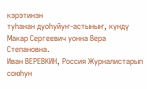кэрэтинэн
туһанан дуоһуйуҥ-астыныҥ, күндү Макар Сергеевич уонна Вера Степановна.
Иван ВЕРЕВКИН, Россия Журналистарып
союһун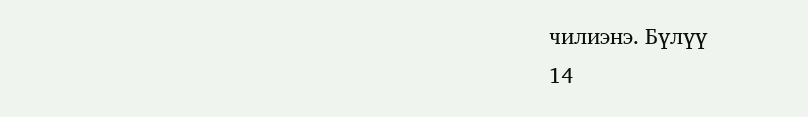чилиэнэ. Бүлүү
14